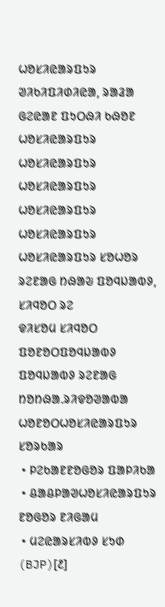ᱦᱚᱥᱤᱭᱟᱨᱯᱩᱨ
ᱣᱤᱠᱤᱯᱤᱰᱤᱭᱟ, ᱨᱟᱲᱟ ᱜᱮᱭᱟᱱ ᱯᱩᱛᱷᱤ ᱠᱷᱚᱱ
ᱦᱚᱥᱤᱭᱟᱨᱯᱩᱨ
ᱦᱚᱥᱤᱭᱟᱨᱯᱩᱨ
ᱦᱚᱥᱤᱭᱟᱨᱯᱩᱨ
ᱦᱚᱥᱤᱭᱟᱨᱯᱩᱨ
ᱦᱚᱥᱤᱭᱟᱨᱯᱩᱨ
ᱦᱚᱥᱤᱭᱟᱨᱯᱩᱨ ᱥᱚᱦᱚᱨ ᱨᱮᱱᱟᱜ ᱴᱷᱟᱶ ᱯᱚᱧᱡᱟᱵᱽ, ᱥᱤᱧᱚᱛ ᱨᱮ
ᱫᱤᱥᱚᱢ ᱥᱤᱧᱚᱛ
ᱯᱚᱱᱚᱛᱯᱚᱧᱡᱟᱵᱽ
ᱯᱚᱧᱡᱟᱵᱽ ᱨᱮᱱᱟᱜ ᱴᱚᱴᱷᱟᱹᱨᱤᱫᱚᱣᱟᱵᱟ
ᱦᱚᱱᱚᱛᱦᱚᱥᱤᱭᱟᱨᱯᱩᱨ
ᱥᱚᱨᱠᱟᱨ
 • ᱞᱮᱠᱟᱱᱱᱚᱜᱚᱨ ᱯᱟᱞᱤᱠᱟ
 • ᱪᱟᱪᱞᱟᱣᱦᱚᱥᱤᱭᱟᱨᱯᱩᱨ ᱱᱚᱜᱚᱨ ᱱᱤᱜᱟᱢ
 • ᱢᱮᱭᱟᱨᱥᱤᱵᱽ ᱥᱩᱰ (BJP)[᱒]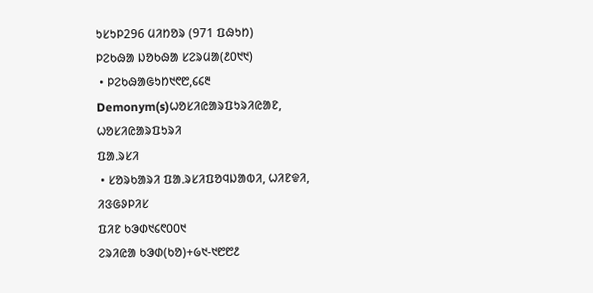ᱩᱥᱩᱞ296 ᱢᱤᱴᱚᱨ (971 ᱯᱷᱩᱴ)
ᱞᱮᱠᱷᱟ ᱡᱚᱠᱷᱟ ᱥᱮᱨᱢᱟ(᱒᱐᱑᱑)
 • ᱞᱮᱠᱷᱟᱜᱩᱴ᱑᱖᱘,᱔᱔᱓
Demonym(s)ᱦᱚᱥᱤᱭᱟᱨᱯᱩᱨᱤᱭᱟᱱ, ᱦᱚᱥᱤᱭᱟᱨᱯᱩᱨᱤ
ᱯᱟᱹᱨᱥᱤ
 • ᱥᱚᱨᱠᱟᱨᱤ ᱯᱟᱹᱨᱥᱤᱯᱚᱧᱡᱟᱵᱤ, ᱦᱤᱱᱫᱤ, ᱤᱝᱜᱽᱞᱤᱥ
ᱯᱤᱱ ᱠᱳᱰ᱑᱔᱖᱐᱐᱑
ᱮᱨᱤᱭᱟ ᱠᱳᱰ(ᱠᱚ)+᱙᱑-᱑᱘᱘᱒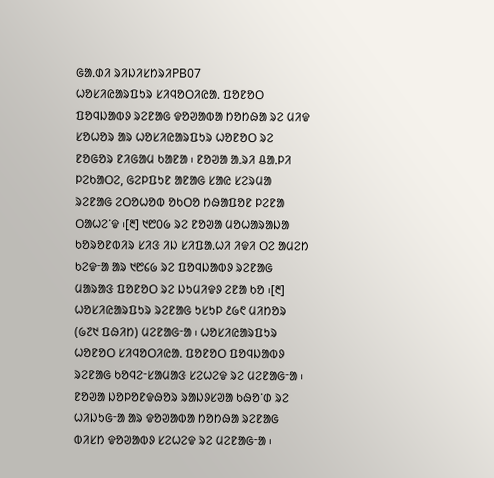ᱜᱟᱹᱰᱤ ᱨᱤᱡᱤᱥᱴᱨᱤPB07
ᱦᱚᱥᱤᱭᱟᱨᱯᱩᱨ ᱥᱤᱧᱚᱛᱤᱭᱟᱹ ᱯᱚᱱᱚᱛ ᱯᱚᱧᱡᱟᱵᱽ ᱨᱮᱱᱟᱜ ᱫᱚᱣᱟᱵᱟ ᱴᱚᱴᱷᱟ ᱨᱮ ᱢᱤᱫ ᱥᱚᱦᱚᱨ ᱟᱨ ᱦᱚᱥᱤᱭᱟᱨᱯᱩᱨ ᱦᱚᱱᱚᱛ ᱨᱮ ᱱᱚᱜᱚᱨ ᱱᱤᱜᱟᱢ ᱠᱟᱱᱟ ᱾ ᱱᱚᱣᱟ ᱟᱹᱨᱤ ᱪᱟᱹᱞᱤ ᱞᱮᱠᱟᱛᱮ, ᱜᱮᱞᱯᱩᱱ ᱟᱱᱟᱜ ᱥᱟᱭ ᱥᱮᱨᱢᱟ ᱨᱮᱱᱟᱜ ᱮᱛᱚᱦᱚᱵ ᱚᱠᱛᱚ ᱴᱷᱟᱯᱚᱱ ᱞᱮᱱᱟ ᱛᱟᱦᱮᱸᱫ ᱾[᱓] ᱑᱘᱐᱙ ᱨᱮ ᱱᱚᱣᱟ ᱢᱚᱦᱟᱨᱟᱡᱟ ᱠᱚᱨᱚᱱᱵᱤᱨ ᱥᱤᱝ ᱤᱡ ᱥᱤᱯᱟᱹᱦᱤ ᱤᱫᱤ ᱛᱮ ᱟᱢᱮᱴ ᱠᱮᱫᱼᱟ ᱟᱨ ᱑᱘᱔᱙ ᱨᱮ ᱯᱚᱧᱡᱟᱵᱽ ᱨᱮᱱᱟᱜ ᱢᱟᱨᱟᱝ ᱯᱚᱱᱚᱛ ᱨᱮ ᱡᱩᱢᱤᱫᱽ ᱮᱱᱟ ᱠᱚ ᱾[᱓]
ᱦᱚᱥᱤᱭᱟᱨᱯᱩᱨ ᱨᱮᱱᱟᱜ ᱩᱥᱩᱞ ᱒᱙᱖ ᱢᱤᱴᱚᱨ (᱙᱗᱑ ᱯᱷᱤᱴ) ᱢᱮᱱᱟᱜᱼᱟ ᱾ ᱦᱚᱥᱤᱭᱟᱨᱯᱩᱨ ᱦᱚᱱᱚᱛ ᱥᱤᱧᱚᱛᱤᱭᱟᱹ ᱯᱚᱱᱚᱛ ᱯᱚᱧᱡᱟᱵᱽ ᱨᱮᱱᱟᱜ ᱠᱚᱧᱮᱼᱥᱟᱢᱟᱝ ᱥᱮᱦᱮᱫ ᱨᱮ ᱢᱮᱱᱟᱜᱼᱟ ᱾ ᱱᱚᱣᱟ ᱡᱚᱞᱚᱱᱫᱷᱚᱨ ᱨᱟᱡᱽᱥᱣᱟ ᱠᱷᱚᱸᱰ ᱨᱮ ᱦᱤᱡᱩᱜᱼᱟ ᱟᱨ ᱫᱚᱣᱟᱵᱟ ᱴᱚᱴᱷᱟ ᱨᱮᱱᱟᱜ ᱵᱤᱥᱴ ᱫᱚᱣᱟᱵᱽ ᱥᱮᱦᱮᱫ ᱨᱮ ᱢᱮᱱᱟᱜᱼᱟ ᱾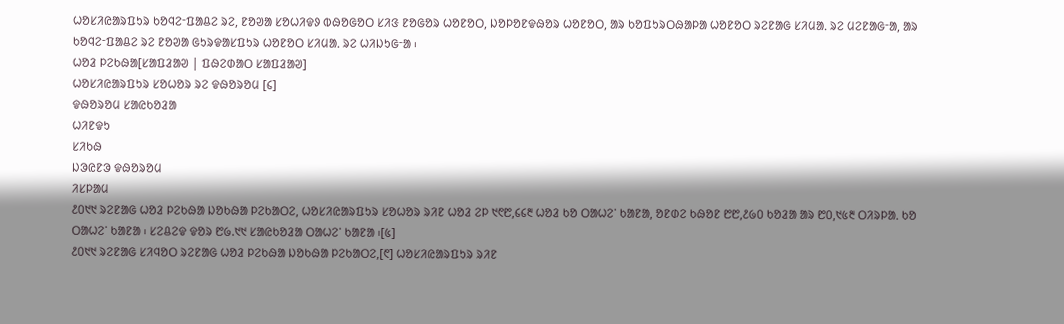ᱦᱚᱥᱤᱭᱟᱨᱯᱩᱨ ᱠᱚᱧᱮᱼᱯᱟᱪᱮ ᱨᱮ, ᱱᱚᱣᱟ ᱥᱚᱦᱤᱫᱽ ᱵᱷᱚᱜᱚᱛ ᱥᱤᱝ ᱱᱚᱜᱚᱨ ᱦᱚᱱᱚᱛ, ᱡᱚᱞᱚᱱᱫᱷᱚᱨ ᱦᱚᱱᱚᱛ, ᱟᱨ ᱠᱚᱯᱩᱨᱛᱷᱟᱞᱟ ᱦᱚᱱᱚᱛ ᱨᱮᱱᱟᱜ ᱥᱤᱢᱟᱹ ᱨᱮ ᱢᱮᱱᱟᱜᱼᱟ, ᱟᱨ ᱠᱚᱧᱮᱼᱯᱟᱪᱮ ᱨᱮ ᱱᱚᱣᱟ ᱜᱩᱨᱫᱟᱥᱯᱩᱨ ᱦᱚᱱᱚᱛ ᱥᱤᱢᱟᱹ ᱨᱮ ᱦᱤᱡᱩᱜᱼᱟ ᱾
ᱦᱚᱲ ᱞᱮᱠᱷᱟ[ᱥᱟᱯᱲᱟᱣ | ᱯᱷᱮᱰᱟᱛ ᱥᱟᱯᱲᱟᱣ]
ᱦᱚᱥᱤᱭᱟᱨᱯᱩᱨ ᱥᱚᱦᱚᱨ ᱨᱮ ᱫᱷᱚᱨᱚᱢ [᱔]
ᱫᱷᱚᱨᱚᱢ ᱥᱟᱭᱠᱚᱲᱟ
ᱦᱤᱱᱫᱩ
ᱥᱤᱠᱷ
ᱡᱳᱭᱱᱳ ᱫᱷᱚᱨᱚᱢ
ᱤᱥᱞᱟᱢ
᱒᱐᱑᱑ ᱨᱮᱱᱟᱜ ᱦᱚᱲ ᱞᱮᱠᱷᱟ ᱡᱚᱠᱷᱟ ᱞᱮᱠᱟᱛᱮ, ᱦᱚᱥᱤᱭᱟᱨᱯᱩᱨ ᱥᱚᱦᱚᱨ ᱨᱤᱱ ᱦᱚᱲ ᱮᱞ ᱑᱖᱘,᱔᱔᱓ ᱦᱚᱲ ᱠᱚ ᱛᱟᱦᱮᱸ ᱠᱟᱱᱟ, ᱚᱱᱰᱮ ᱠᱷᱚᱱ ᱘᱘,᱒᱙᱐ ᱠᱚᱲᱟ ᱟᱨ ᱘᱐,᱑᱕᱓ ᱛᱤᱨᱞᱟᱹ ᱠᱚ ᱛᱟᱦᱮᱸ ᱠᱟᱱᱟ ᱾ ᱥᱮᱪᱮᱫ ᱫᱚᱨ ᱘᱙.᱑᱑ ᱥᱟᱭᱠᱚᱲᱟ ᱛᱟᱦᱮᱸ ᱠᱟᱱᱟ ᱾[᱕]
᱒᱐᱑᱑ ᱨᱮᱱᱟᱜ ᱥᱤᱧᱚᱛ ᱨᱮᱱᱟᱜ ᱦᱚᱲ ᱞᱮᱠᱷᱟ ᱡᱚᱠᱷᱟ ᱞᱮᱠᱟᱛᱮ,[᱖] ᱦᱚᱥᱤᱭᱟᱨᱯᱩᱨ ᱨᱤᱱ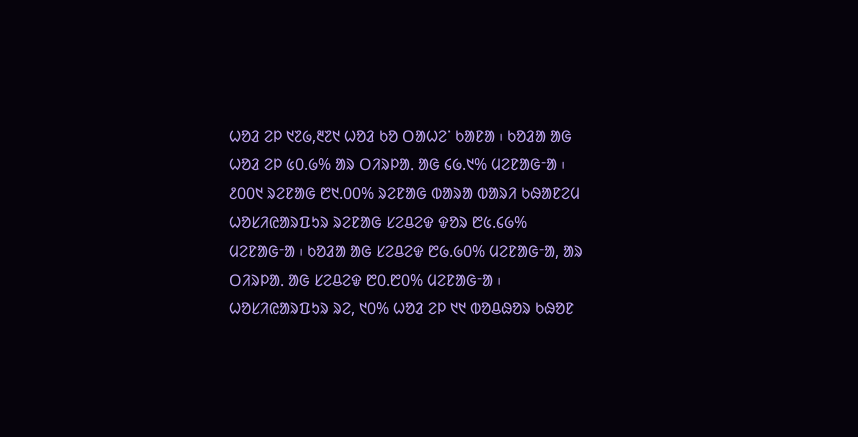ᱦᱚᱲ ᱮᱞ ᱑᱗᱙,᱓᱗᱑ ᱦᱚᱲ ᱠᱚ ᱛᱟᱦᱮᱸ ᱠᱟᱱᱟ ᱾ ᱠᱚᱲᱟ ᱟᱜ ᱦᱚᱲ ᱮᱞ ᱕᱐.᱙% ᱟᱨ ᱛᱤᱨᱞᱟᱹ ᱟᱜ ᱔᱙.᱑% ᱢᱮᱱᱟᱜᱼᱟ ᱾ ᱒᱐᱐᱑ ᱨᱮᱱᱟᱜ ᱘᱑.᱐᱐% ᱨᱮᱱᱟᱜ ᱵᱟᱨᱟ ᱵᱟᱨᱤ ᱠᱷᱟᱱᱮᱢ ᱦᱚᱥᱤᱭᱟᱨᱯᱩᱨ ᱨᱮᱱᱟᱜ ᱥᱮᱪᱮᱫ ᱫᱚᱨ ᱘᱕.᱔᱙% ᱢᱮᱱᱟᱜᱼᱟ ᱾ ᱠᱚᱲᱟ ᱟᱜ ᱥᱮᱪᱮᱫ ᱘᱙.᱙᱐% ᱢᱮᱱᱟᱜᱼᱟ, ᱟᱨ ᱛᱤᱨᱞᱟᱹ ᱟᱜ ᱥᱮᱪᱮᱫ ᱘᱐.᱘᱐% ᱢᱮᱱᱟᱜᱼᱟ ᱾ ᱦᱚᱥᱤᱭᱟᱨᱯᱩᱨ ᱨᱮ, ᱑᱐% ᱦᱚᱲ ᱮᱞ ᱑᱑ ᱵᱚᱪᱷᱚᱨ ᱠᱷᱚᱱ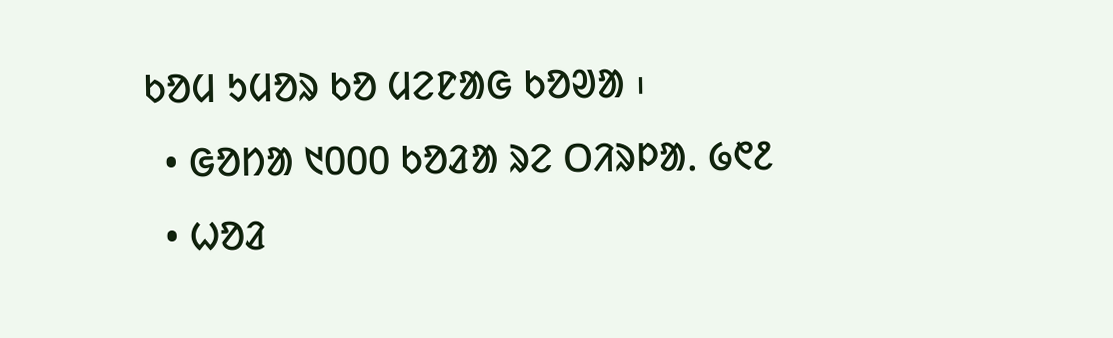ᱠᱚᱢ ᱩᱢᱚᱨ ᱠᱚ ᱢᱮᱱᱟᱜ ᱠᱚᱣᱟ ᱾
  • ᱜᱚᱴᱟ ᱑᱐᱐᱐ ᱠᱚᱲᱟ ᱨᱮ ᱛᱤᱨᱞᱟᱹ ᱙᱖᱒
  • ᱦᱚᱲ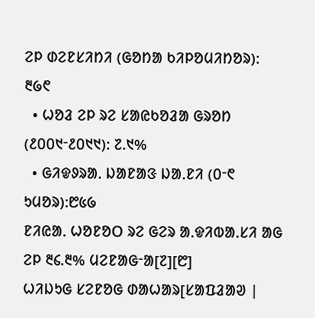ᱮᱞ ᱰᱮᱱᱥᱤᱴᱤ (ᱜᱚᱴᱟ ᱠᱤᱞᱚᱢᱤᱴᱚᱨ): ᱓᱙᱖
  • ᱦᱚᱲ ᱮᱞ ᱨᱮ ᱥᱟᱭᱠᱚᱲᱟ ᱜᱨᱚᱴ (᱒᱐᱐᱑ᱼ᱒᱐᱑᱑): ᱗.᱑%
  • ᱜᱤᱫᱽᱨᱟᱹ ᱡᱟᱱᱟᱝ ᱡᱟᱹᱱᱤ (᱐ᱼ᱖ ᱩᱢᱚᱨ):᱘᱕᱙
ᱱᱤᱭᱟᱹ ᱦᱚᱱᱚᱛ ᱨᱮ ᱜᱮᱨ ᱟᱹᱫᱤᱵᱟᱹᱥᱤ ᱟᱜ ᱮᱞ ᱓᱔.᱓% ᱢᱮᱱᱟᱜᱼᱟ[᱗][᱘]
ᱦᱤᱡᱩᱜ ᱥᱮᱱᱚᱜ ᱰᱟᱦᱟᱨ[ᱥᱟᱯᱲᱟᱣ |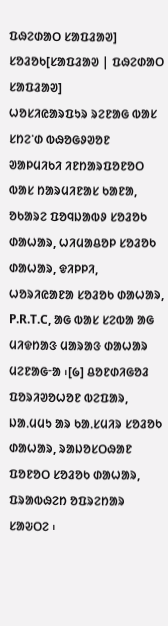ᱯᱷᱮᱰᱟᱛ ᱥᱟᱯᱲᱟᱣ]
ᱥᱚᱲᱚᱠ[ᱥᱟᱯᱲᱟᱣ | ᱯᱷᱮᱰᱟᱛ ᱥᱟᱯᱲᱟᱣ]
ᱦᱚᱥᱤᱭᱟᱨᱯᱩᱨ ᱨᱮᱱᱟᱜ ᱵᱟᱥ ᱥᱴᱮᱸᱰ ᱵᱷᱚᱜᱽᱣᱚᱱ ᱣᱟᱞᱢᱤᱠᱤ ᱤᱱᱴᱟᱨᱯᱚᱱᱚᱛ ᱵᱟᱥ ᱴᱟᱨᱢᱤᱱᱟᱥ ᱠᱟᱱᱟ, ᱚᱠᱟᱨᱮ ᱯᱚᱧᱡᱟᱵᱽ ᱥᱚᱲᱚᱠ ᱰᱟᱦᱟᱨ, ᱦᱤᱢᱟᱪᱚᱞ ᱥᱚᱲᱚᱠ ᱰᱟᱦᱟᱨ, ᱫᱤᱞᱞᱤ, ᱦᱚᱨᱤᱭᱟᱱᱟ ᱥᱚᱲᱚᱠ ᱰᱟᱦᱟᱨ, P.R.T.C, ᱟᱜ ᱵᱟᱥ ᱥᱮᱵᱟ ᱟᱜ ᱢᱤᱫᱴᱟᱝ ᱢᱟᱨᱟᱝ ᱰᱟᱦᱟᱨ ᱢᱮᱱᱟᱜᱼᱟ ᱾[᱙] ᱪᱚᱱᱰᱤᱜᱚᱲ ᱯᱚᱨᱤᱣᱚᱦᱚᱱ ᱵᱮᱯᱟᱨ, ᱡᱟᱹᱢᱢᱩ ᱟᱨ ᱠᱟᱹᱥᱢᱤᱨ ᱥᱚᱲᱚᱠ ᱰᱟᱦᱟᱨ, ᱨᱟᱡᱚᱥᱛᱷᱟᱱ ᱯᱚᱱᱚᱛ ᱥᱚᱲᱚᱠ ᱰᱟᱦᱟᱨ, ᱯᱨᱟᱵᱷᱮᱴ ᱚᱯᱨᱮᱴᱟᱨ ᱥᱟᱶᱛᱮ ᱾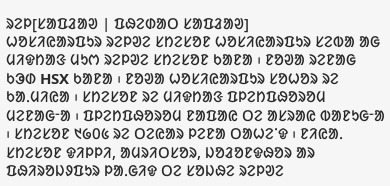ᱨᱮᱞ[ᱥᱟᱯᱲᱟᱣ | ᱯᱷᱮᱰᱟᱛ ᱥᱟᱯᱲᱟᱣ]
ᱦᱚᱥᱤᱭᱟᱨᱯᱩᱨ ᱨᱮᱞᱣᱮ ᱥᱴᱮᱥᱚᱱ ᱦᱚᱥᱤᱭᱟᱨᱯᱩᱨ ᱥᱮᱵᱟ ᱟᱜ ᱢᱤᱫᱴᱟᱝ ᱢᱩᱬ ᱨᱮᱞᱣᱮ ᱥᱴᱮᱥᱚᱱ ᱠᱟᱱᱟ ᱾ ᱱᱚᱣᱟ ᱨᱮᱱᱟᱜ ᱠᱳᱰ HSX ᱠᱟᱱᱟ ᱾ ᱱᱚᱣᱟ ᱦᱚᱥᱤᱭᱟᱨᱯᱩᱨ ᱥᱚᱦᱚᱨ ᱨᱮ ᱠᱟᱹᱢᱤᱭᱟ ᱾ ᱥᱴᱮᱥᱚᱱ ᱨᱮ ᱢᱤᱫᱴᱟᱝ ᱯᱞᱮᱴᱯᱷᱚᱨᱚᱢ ᱢᱮᱱᱟᱜᱼᱟ ᱾ ᱯᱞᱮᱴᱯᱷᱚᱨᱚᱢ ᱱᱟᱯᱟᱭ ᱛᱮ ᱟᱥᱨᱟᱭ ᱵᱟᱱᱩᱜᱼᱟ ᱾ ᱥᱴᱮᱥᱚᱱ ᱑᱙᱐᱕ ᱨᱮ ᱛᱮᱭᱟᱨ ᱞᱮᱱᱟ ᱛᱟᱦᱮᱸᱫ ᱾ ᱱᱤᱭᱟᱹ ᱥᱴᱮᱥᱚᱱ ᱫᱤᱞᱞᱤ, ᱟᱢᱨᱤᱛᱥᱚᱨ, ᱡᱚᱲᱚᱱᱫᱷᱚᱨ ᱟᱨ ᱯᱷᱤᱨᱚᱡᱽᱯᱩᱨ ᱞᱟᱹᱜᱤᱫ ᱛᱮ ᱥᱚᱡᱷᱮ ᱨᱮᱞᱣᱮ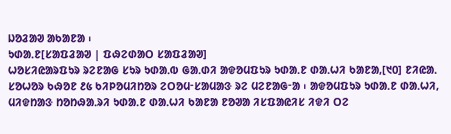ᱡᱚᱲᱟᱣ ᱟᱠᱟᱱᱟ ᱾
ᱩᱰᱟᱹᱱ[ᱥᱟᱯᱲᱟᱣ | ᱯᱷᱮᱰᱟᱛ ᱥᱟᱯᱲᱟᱣ]
ᱦᱚᱥᱤᱭᱟᱨᱯᱩᱨ ᱨᱮᱱᱟᱜ ᱥᱩᱨ ᱩᱰᱟᱹᱵ ᱜᱟᱹᱰᱤ ᱟᱫᱚᱢᱯᱩᱨ ᱩᱰᱟᱹᱱ ᱰᱟᱹᱦᱤ ᱠᱟᱱᱟ,[᱑᱐] ᱱᱤᱭᱟᱹ ᱥᱚᱦᱚᱨ ᱠᱷᱚᱱ ᱒᱕ ᱠᱤᱞᱚᱢᱤᱴᱚᱨ ᱮᱛᱚᱢᱼᱥᱟᱢᱟᱝ ᱨᱮ ᱢᱮᱱᱟᱜᱼᱟ ᱾ ᱟᱫᱚᱢᱯᱩᱨ ᱩᱰᱟᱹᱱ ᱰᱟᱹᱦᱤ, ᱢᱤᱫᱴᱟᱝ ᱴᱚᱴᱷᱟᱹᱨᱤ ᱩᱰᱟᱹᱱ ᱰᱟᱹᱦᱤ ᱠᱟᱱᱟ ᱱᱚᱣᱟ ᱤᱥᱯᱟᱭᱤᱥ ᱤᱫᱤ ᱛᱮ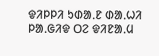ᱫᱤᱞᱞᱤ ᱩᱰᱟᱹᱱ ᱰᱟᱹᱦᱤ ᱞᱟᱹᱜᱤᱫ ᱛᱮ ᱫᱤᱱᱟᱹᱢ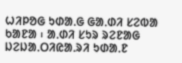ᱦᱤᱞᱚᱜ ᱩᱰᱟᱹᱜ ᱜᱟᱹᱰᱤ ᱥᱮᱵᱟ ᱠᱟᱱᱟ ᱾ ᱟᱹᱰᱤ ᱥᱩᱨ ᱨᱮᱱᱟᱜ ᱡᱮᱡᱟᱹᱛᱤᱭᱟᱹᱨᱤ ᱩᱰᱟᱹᱱ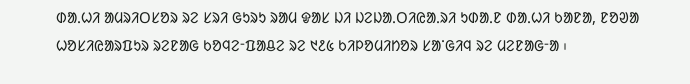ᱰᱟᱹᱦᱤ ᱟᱢᱨᱤᱛᱥᱚᱨ ᱨᱮ ᱥᱨᱤ ᱜᱩᱨᱩ ᱨᱟᱢ ᱫᱟᱥ ᱡᱤ ᱡᱮᱡᱟᱹᱛᱤᱭᱟᱹᱨᱤ ᱩᱰᱟᱹᱱ ᱰᱟᱹᱦᱤ ᱠᱟᱱᱟ, ᱱᱚᱣᱟ ᱦᱚᱥᱤᱭᱟᱨᱯᱩᱨ ᱨᱮᱱᱟᱜ ᱠᱚᱧᱮᱼᱯᱟᱪᱮ ᱨᱮ ᱑᱒᱕ ᱠᱤᱞᱚᱢᱤᱴᱚᱨ ᱥᱟᱸᱜᱤᱧ ᱨᱮ ᱢᱮᱱᱟᱜᱼᱟ ᱾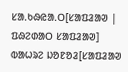ᱥᱟᱹᱠᱷᱭᱟᱹᱛ[ᱥᱟᱯᱲᱟᱣ | ᱯᱷᱮᱰᱟᱛ ᱥᱟᱯᱲᱟᱣ]
ᱵᱟᱦᱨᱮ ᱡᱚᱱᱚᱲ[ᱥᱟᱯᱲᱟᱣ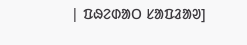| ᱯᱷᱮᱰᱟᱛ ᱥᱟᱯᱲᱟᱣ]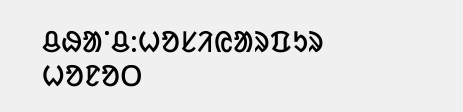ᱪᱷᱟᱸᱪ:ᱦᱚᱥᱤᱭᱟᱨᱯᱩᱨ ᱦᱚᱱᱚᱛ